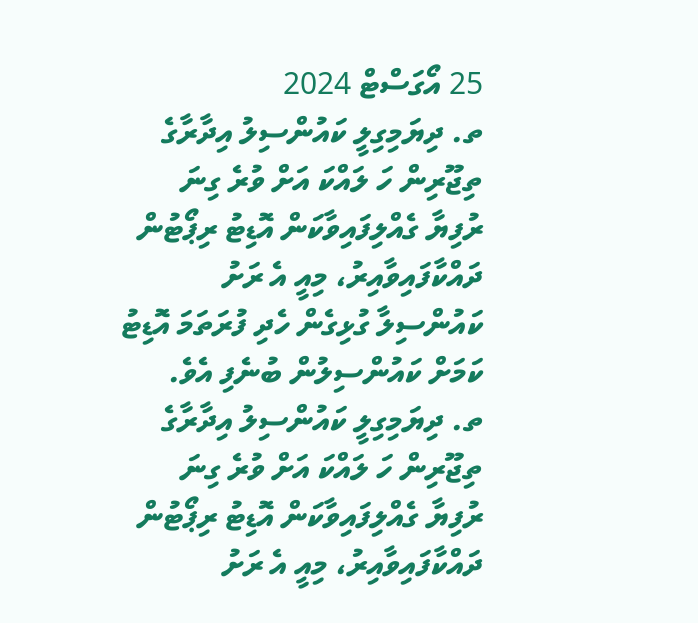25 އޯގަސްޓް 2024
ތ. ދިޔަމިގިލީ ކައުންސިލު އިދާރާގެ ތިޖޫރިން ހަ ލައްކަ އަށް ވުރެ ގިނަ ރުފިޔާ ގެއްލިފައިވާކަން އޮޑިޓު ރިޕޯޓުން ދައްކާފައިވާއިރު، މިއީ އެ ރަށު ކައުންސިލާ ގުޅިގެން ހެދި ފުރަތަމަ އޮޑިޓު ކަމަށް ކައުންސިލުން ބުނެފި އެވެ.
ތ. ދިޔަމިގިލީ ކައުންސިލު އިދާރާގެ ތިޖޫރިން ހަ ލައްކަ އަށް ވުރެ ގިނަ ރުފިޔާ ގެއްލިފައިވާކަން އޮޑިޓު ރިޕޯޓުން ދައްކާފައިވާއިރު، މިއީ އެ ރަށު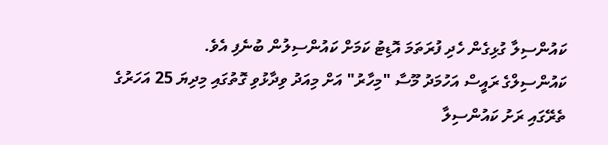ކައުންސިލާ ގުޅިގެން ހެދި ފުރަތަމަ އޮޑިޓު ކަމަށް ކައުންސިލުން ބުނެފި އެވެ.
ކައުންސިލްގެ ރައީސް އަހުމަދު މޫސާ "މިހާރު" އަށް މިއަދު ވިދާޅުވި ގޮތުގައި މިދިޔަ 25 އަހަރުގެ ތެރޭގައި ރަށު ކައުންސިލާ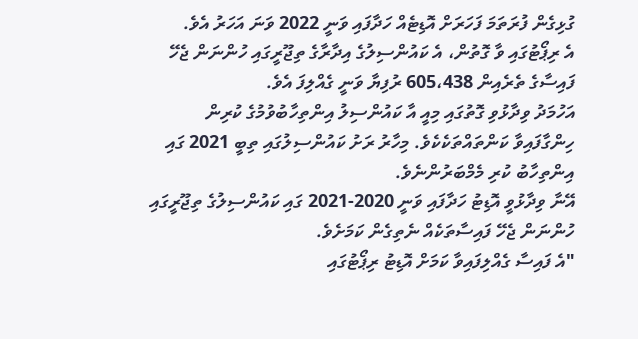ގުޅިގެން ފުރަތަމަ ފަހަރަށް އޮޑިޓެއް ހަދާފައި ވަނީ 2022 ވަނަ އަހަރު އެވެ.
އެ ރިޕޯޓުގައި ވާ ގޮތުން، އެ ކައުންސިލުގެ އިދާރާގެ ތިޖޫރީގައި ހުންނަން ޖެހޭ ފައިސާގެ ތެރެއިން 605،438 ރުފިޔާ ވަނީ ގެއްލިފަ އެވެ.
އަހުމަދު ވިދާޅުވި ގޮތުގައި މިއީ އާ ކައުންސިލު އިންތިހާބުވުމުގެ ކުރިން ހިންގާފައިވާ ކަންތައްތަކެކެވެ. މިހާރު ރަށު ކައުންސިލުގައި ތިބީ 2021 ގައި އިންތިހާބު ކުރި މެމްބަރުންނެވެ.
އޭނާ ވިދާޅުވީ އޮޑިޓު ހަދާފައި ވަނީ 2020-2021 ގައި ކައުންސިލުގެ ތިޖޫރީގައި ހުންނަން ޖެހޭ ފައިސާތަކެއް ނެތިގެން ކަމަށެވެ.
"އެ ފައިސާ ގެއްލިފައިވާ ކަމަށް އޮޑިޓު ރިޕޯޓުގައި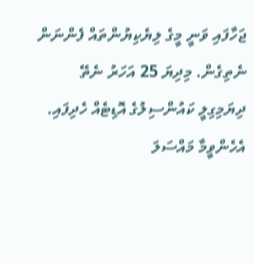ޖަހާފައި ވަނީ މީގެ ލިޔެކިޔުންތައް ފެންނަން ނެތިގެން. މިދިޔަ 25 އަހަރު ނެތޭ ދިޔަމިގިލީ ކައުންސިލުގެ އޮޑިޓެއް ހެދިފައި. އެހެންވީމާ މައްސަލަ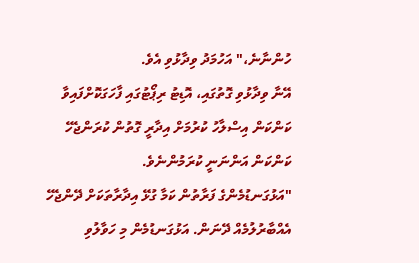ހުންނާނެ،" އަހުމަދު ވިދާޅުވި އެވެ.
އޭނާ ވިދާޅުވި ގޮތުގައި، އޮޑިޓު ރިޕޯޓުގައި ފާހަގަކޮށްފައިވާ ކަންކަން އިސްލާހު ކުރުމަށް އިދާރީ ގޮތުން ކުރަންޖެހޭ ކަންކަން އަންނަނީ ކުރަމުންނެވެ.
"އަޅުގަނޑުމެންގެ ފަރާތުން ކަމާ ގުޅޭ އިދާރާތަކަށް ދޭންޖެހޭ އެއްބާރުލުމެއް ދޭނަން. އަޅުގަނޑުމެން މި ހަވާލުވި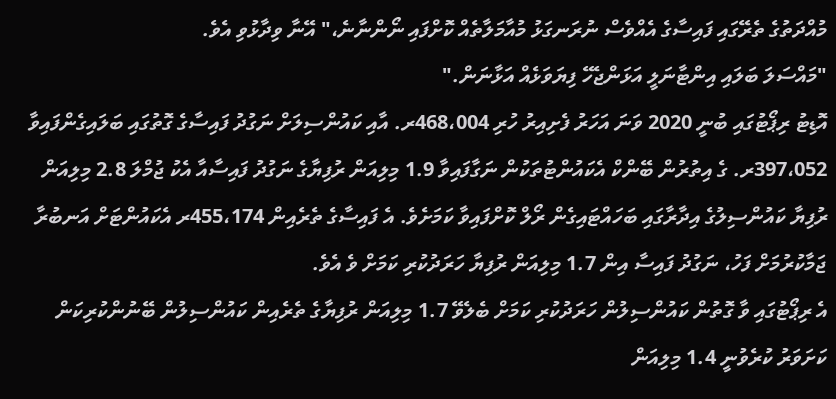މުއްދަތުގެ ތެރޭގައި ފައިސާގެ އެއްވެސް ނުރަނގަޅު މުއާމަލާތެއް ކޮށްފައި ނޯންނާނެ،" އޭނާ ވިދާޅުވި އެވެ.
"މައްސަލަ ބަލައި އިންޓާނަލީ އަޅަންޖެހޭ ފިޔަވަޅެއް އަޅާނަން."
އޮޑިޓު ރިޕޯޓުގައި ބުނީ 2020 ވަނަ އަހަރު ފެށިއިރު ހުރި 468،004ރ. އާއި ކައުންސިލަށް ނަގުދު ފައިސާގެ ގޮތުގައި ބަލައިގެންފައިވާ 397،052ރ. ގެ އިތުރުން ބޭންކް އެކައުންޓުތަކުން ނަގާފައިވާ 1.9 މިލިއަން ރުފިޔާގެ ނަގުދު ފައިސާއާ އެކު ޖުމްލަ 2.8 މިލިއަން ރުފިޔާ ކައުންސިލުގެ އިދާރާގައި ބަހައްޓައިގެން ރޯލް ކޮށްފައިވާ ކަމަށެވެ. އެ ފައިސާގެ ތެރެއިން 455،174ރ އެކައުންޓަށް އަނބުރާ ޖަމާކުރުމަށް ފަހު، ނަގުދު ފައިސާ އިން 1.7 މިލިއަން ރުފިޔާ ހަރަދުކުރި ކަމަށް ވެ އެވެ.
އެ ރިޕޯޓުގައި ވާ ގޮތުން ކައުންސިލުން ހަރަދުކުރި ކަމަށް ބެލެވޭ 1.7 މިލިއަން ރުފިޔާގެ ތެރެއިން ކައުންސިލުން ބޭނުންކުރިކަން ކަށަވަރު ކުރެވުނީ 1.4 މިލިއަން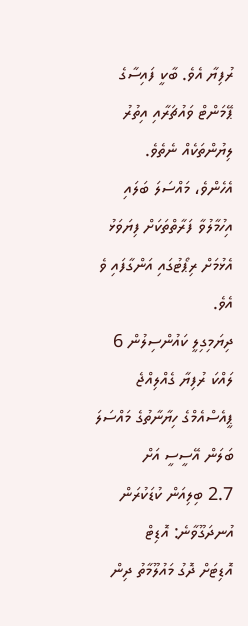ރުފިޔާ އެވެ. ބާކީ ފައިސާގެ ޕޭމަންޓް ވައުޗަރާއި އިތުރު ލިޔުންތަކެއް ނެތެވެ.
އެހެންވެ، މައްސަލަ ބަލައި އިހުމާލުވާ ފަރާތްތަކަށް ފިޔަވަޅު އެޅުމަށް ރިޕޯޓުގައި އަންގާފައި ވެ އެވެ.
ދިޔަމިގިލީ ކައުންސިލުން 6 ލައްކަ ރުފިޔާ ގެއްލިއްޖެ
ޕީއެސްއެމްގެ ހިޔާނާތުގެ މައްސަލަ ބަލަން އޭސީސީ އަށް
2.7 ބިލިއަން ކުޑަކުރަން އުނދަގޫވާނެ: އޮޑިޓް
އޮޑިޓަށް ދޮގު މައުލޫމާތު ދިން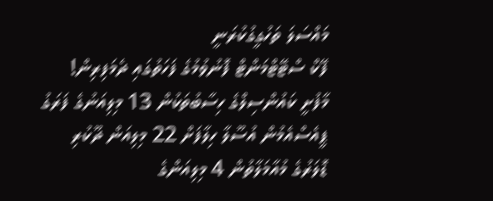މައްސަލަ ތަހުގީގުކުރަނީ
ފޭކް ސްޓޭޓްމަންޓް ފޮނުވުމުގެ ފަހަތުގައި ދެމަފިރިން!
މާފުށީ ކައުންސިލްގެ ހިސާބުތަކުން 13 މިލިއަނުގެ ފަރަގު
ޕީއެސްއެމުން އުސޫލާ ހިލާފަށް 22 މިލިއަން ދޫކުރި
ޑޮލަރުގެ މުއާމަލާތުން 4 މިލިއަންގެ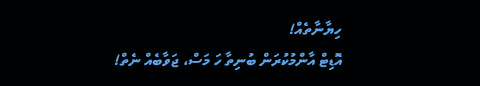ހިޔާނާތެއް!
އޮޑިޓް އާންމުކުރަން ބުނިތާ ހަ މަސް، ޖަވާބެއް ނެތް!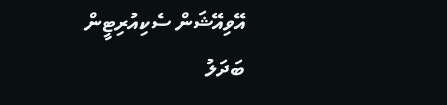އޭވިއޭޝަން ސެކިއުރިޓީން ބަދަލު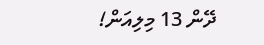ދޭން 13 މިލިއަން!